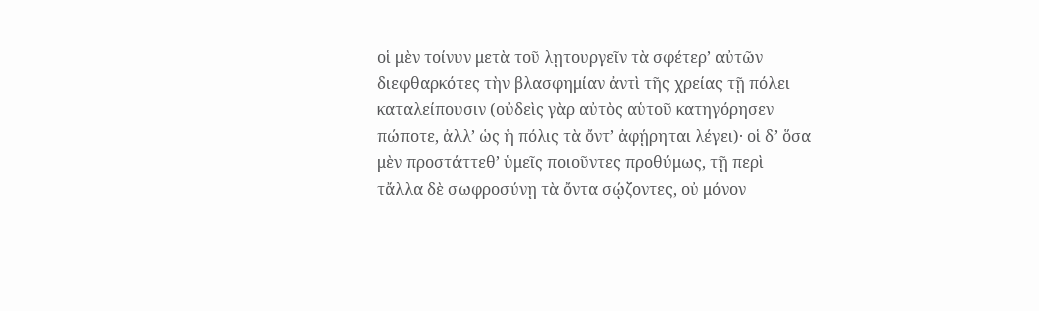οἱ μὲν τοίνυν μετὰ τοῦ λῃτουργεῖν τὰ σφέτερʼ αὐτῶν διεφθαρκότες τὴν βλασφημίαν ἀντὶ τῆς χρείας τῇ πόλει καταλείπουσιν (οὐδεὶς γὰρ αὐτὸς αὑτοῦ κατηγόρησεν πώποτε, ἀλλʼ ὡς ἡ πόλις τὰ ὄντʼ ἀφῄρηται λέγει)· οἱ δʼ ὅσα μὲν προστάττεθʼ ὑμεῖς ποιοῦντες προθύμως, τῇ περὶ τἄλλα δὲ σωφροσύνῃ τὰ ὄντα σῴζοντες, οὐ μόνον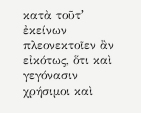κατὰ τοῦτʼ ἐκείνων πλεονεκτοῖεν ἂν εἰκότως, ὅτι καὶ γεγόνασιν χρήσιμοι καὶ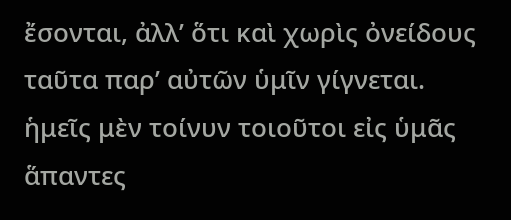ἔσονται, ἀλλʼ ὅτι καὶ χωρὶς ὀνείδους ταῦτα παρʼ αὐτῶν ὑμῖν γίγνεται. ἡμεῖς μὲν τοίνυν τοιοῦτοι εἰς ὑμᾶς ἅπαντες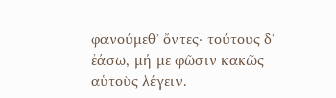φανούμεθʼ ὄντες· τούτους δʼ ἐάσω, μή με φῶσιν κακῶς αὑτοὺς λέγειν.